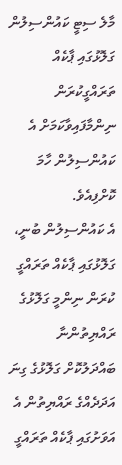މާލެ ސިޓީ ކައުންސިލުން ގަލޮޅުގައި ޕާކެއް ތަރައްގީކުރަން ނިންމާފައިވާކަމަށް އެ ކައުންސިލުން ހާމަ ކޮށްފިއެވެ.
އެ ކައުންސިލުން ބުނީ، ގަލޮޅުގައި ޕާކެއް ތަރައްގީ ކުރަން ނިންމީ ގަލޮޅުގެ ރައްޔިތުންނާ ބައްދަލުކޮށް ގަލޮޅުގެ ގިނަ އަދަދެއްގެ ރައްޔިތުން އެ އަވަށުގައި ޕާކެއް ތަރައްގީ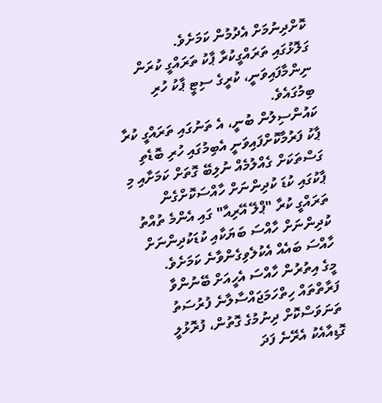ކޮށްދިނުމަށް އެދުމުން ކަމަށެވެ.
ގަލޮޅުގައި ތަރައްގީކުރާ ޕާކު ތަރައްގީ ކުރަން ނިންމާފައިވަނީ، ކުރީގެ ސިޓީ ޕާކު ހުރި ބިމުގައެވެ.
ކައުންސިލުން ބުނީ، އެ ތަނުގައި ތަރައްގީ ކުރާ ޕާކު ފަރުމާކޮށްފައިވަނީ އެބިމުގައި ހުރި ބޮޑެތި ގަސްތަކަށް ގެއްލުމެއް ނުލިބޭ ގޮތަށް ކަމަށާއި މި ޕާކުގައި ކުޑަ ކުދިންނަށް ހާއްސަކޮށްގެން ތަރައްގީ ކުރާ "ޕްލޭ އޭރިއާ" ގައި އެންމެ ތުއްތު ކުދިންނަށް ހާއްސަ ބަޔަކާއި ކުޑަކުދިންނަށް ހާއްސަ ބައެއް އެކުލެވިގެންވާނެ ކަމަށެވެ.
މީގެ އިތުރުން ހާއްސަ އެހީއަށް ބޭނުންވާ ފަރާތްތައް ހިތްހަމަޖައްސާލާނެ ފުރުސަތު ތަނަވަސްކޮށް ދިނުމުގެ ގޮތުން، ފުރޮޅުލީ ގޮޑިއާއެކު އެރޭނެ ފަދަ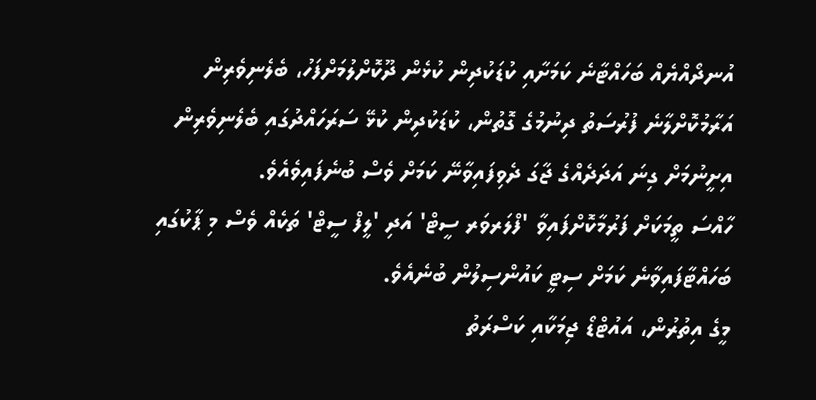އުނދޯއްޔެއް ބަހައްޓާނެ ކަމަށާއި ކުޑަކުދިން ކުޅެން ދޫކޮށްލުމަށްފަހު، ބެލެނިވެރިން އަރާމުކޮށްލާނެ ފުރުސަތު ދިނުމުގެ ގޮތުން، ކުޑަކުދިން ކުޅޭ ސަރަހައްދުގައި ބެލެނިވެރިން އިށީނުމަށް ގިނަ އަދަދެއްގެ ޖާގަ ދެވިފައިވާނޭ ކަމަށް ވެސް ބުނެފައިވެއެވެ.
ހާއްސަ ތީމަކަށް ފަރުމާކޮށްފައިވާ 'ފްލަރވަރ ސީޓް' އަދި 'ލީފް ސީޓް' ތަކެއް ވެސް މި ޕާކުގައި ބަހައްޓާފައިވާނެ ކަމަށް ސިޓީ ކައުންސިލުން ބުނެއެވެ.
މީގެ އިތުރުން، އައުޓްޑޯ ޖިމަކާއި ކަސްރަތު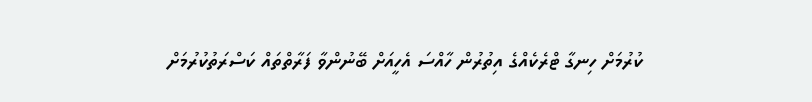ކުރުމަށް ހިނގާ ޓްރެކެއްގެ އިތުރުން ހާއްސަ އެހީއަށް ބޭނުންވާ ފަރާތްތައް ކަސްރަތުކުރުމަށް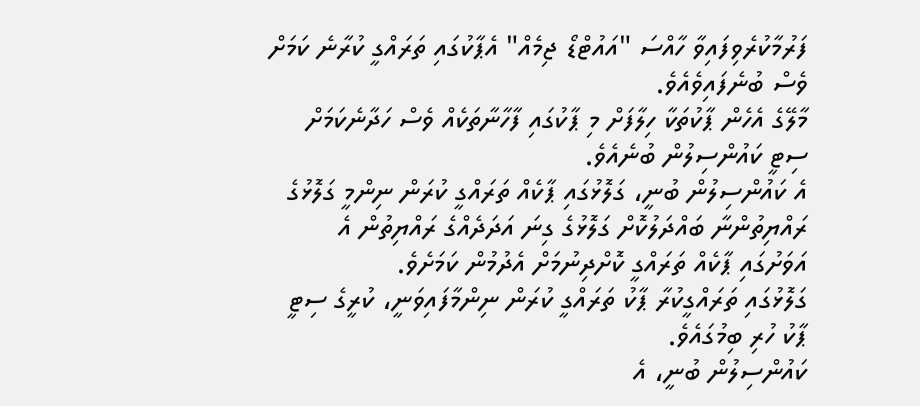ފަރުމާކުރެވިފައިވާ ހާއްސަ "އައުޓްޑޯ ޖިމެއް" އެޕާކުގައި ތަރައްގީ ކުރާނެ ކަމަށް ވެސް ބުނެފައިވެއެވެ.
މާލޭގެ އެހެން ޕާކުތަކާ ހިލާފަށް މި ޕާކުގައި ފާހާނާތަކެއް ވެސް ހަދާނެކަމަށް ސިޓީ ކައުންސިލުން ބުނެއެވެ.
އެ ކައުންސިލުން ބުނީ، ގަލޮޅުގައި ޕާކެއް ތަރައްގީ ކުރަން ނިންމީ ގަލޮޅުގެ ރައްޔިތުންނާ ބައްދަލުކޮށް ގަލޮޅުގެ ގިނަ އަދަދެއްގެ ރައްޔިތުން އެ އަވަށުގައި ޕާކެއް ތަރައްގީ ކޮށްދިނުމަށް އެދުމުން ކަމަށެވެ.
ގަލޮޅުގައި ތަރައްގީކުރާ ޕާކު ތަރައްގީ ކުރަން ނިންމާފައިވަނީ، ކުރީގެ ސިޓީ ޕާކު ހުރި ބިމުގައެވެ.
ކައުންސިލުން ބުނީ، އެ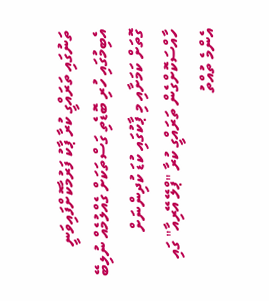ތަނުގައި ތަރައްގީ ކުރާ ޕާކު ފަރުމާކޮށްފައިވަނީ އެބިމުގައި ހުރި ބޮޑެތި ގަސްތަކަށް ގެއްލުމެއް ނުލިބޭ ގޮތަށް ކަމަށާއި މި ޕާކުގައި ކުޑަ ކުދިންނަށް ހާއްސަކޮށްގެން ތަރައްގީ ކުރާ "ޕްލޭ އޭރިއާ" ގައި އެންމެ ތުއްތު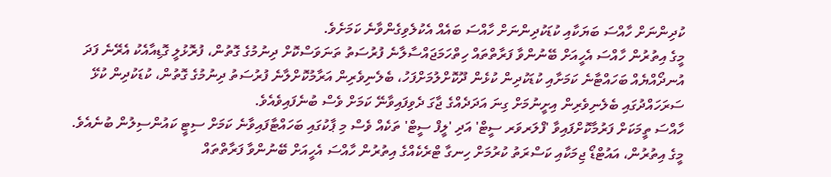ކުދިންނަށް ހާއްސަ ބަޔަކާއި ކުޑަކުދިންނަށް ހާއްސަ ބައެއް އެކުލެވިގެންވާނެ ކަމަށެވެ.
މީގެ އިތުރުން ހާއްސަ އެހީއަށް ބޭނުންވާ ފަރާތްތައް ހިތްހަމަޖައްސާލާނެ ފުރުސަތު ތަނަވަސްކޮށް ދިނުމުގެ ގޮތުން، ފުރޮޅުލީ ގޮޑިއާއެކު އެރޭނެ ފަދަ އުނދޯއްޔެއް ބަހައްޓާނެ ކަމަށާއި ކުޑަކުދިން ކުޅެން ދޫކޮށްލުމަށްފަހު، ބެލެނިވެރިން އަރާމުކޮށްލާނެ ފުރުސަތު ދިނުމުގެ ގޮތުން، ކުޑަކުދިން ކުޅޭ ސަރަހައްދުގައި ބެލެނިވެރިން އިށީނުމަށް ގިނަ އަދަދެއްގެ ޖާގަ ދެވިފައިވާނޭ ކަމަށް ވެސް ބުނެފައިވެއެވެ.
ހާއްސަ ތީމަކަށް ފަރުމާކޮށްފައިވާ 'ފްލަރވަރ ސީޓް' އަދި 'ލީފް ސީޓް' ތަކެއް ވެސް މި ޕާކުގައި ބަހައްޓާފައިވާނެ ކަމަށް ސިޓީ ކައުންސިލުން ބުނެއެވެ.
މީގެ އިތުރުން، އައުޓްޑޯ ޖިމަކާއި ކަސްރަތު ކުރުމަށް ހިނގާ ޓްރެކެއްގެ އިތުރުން ހާއްސަ އެހީއަށް ބޭނުންވާ ފަރާތްތައް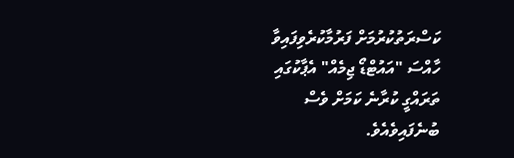ކަސްރަތުކުރުމަށް ފަރުމާކުރެވިފައިވާ ހާއްސަ "އައުޓްޑޯ ޖިމެއް" އެޕާކުގައި ތަރައްގީ ކުރާނެ ކަމަށް ވެސް ބުނެފައިވެއެވެ.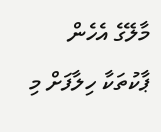މާލޭގެ އެހެން ޕާކުތަކާ ހިލާފަށް މި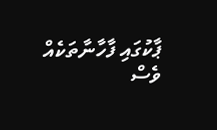ޕާކުގައި ފާހާނާތަކެއް ވެސް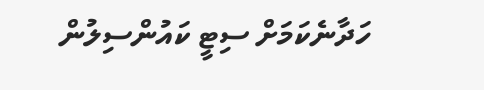ހަދާނެކަމަށް ސިޓީ ކައުންސިލުން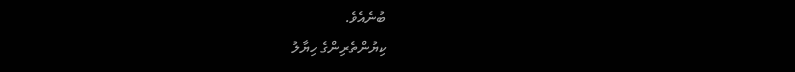ބުނެއެވެ.
ކިޔުންތެރިންގެ ހިޔާލު